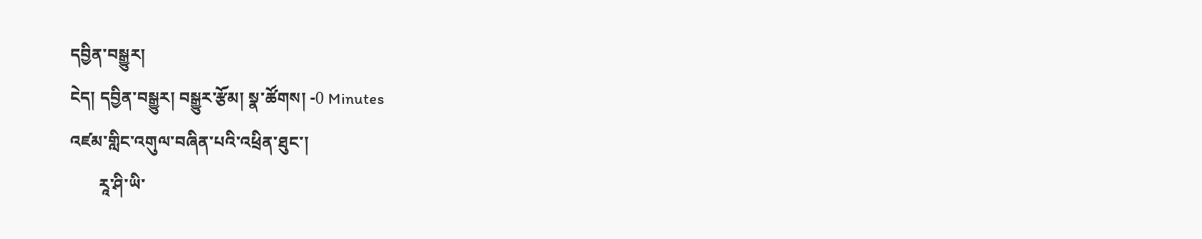དབྱིན་བསྒྱུར།
ངེད། དབྱིན་བསྒྱུར། བསྒྱུར་རྩོམ། སྣ་ཚོགས། -0 Minutes
འཛམ་གླིང་འགུལ་བཞིན་པའི་འཕྲིན་ཐུང་།
       རཱ་ཤི་ཡི་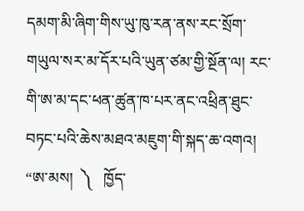དམག་མི་ཞིག་གིས་ཡུ་ཁུ་རན་ནས་རང་སྲོག་གཡུལ་སར་མ་དོར་པའི་ཡུན་ཙམ་གྱི་སྔོན་ལ། རང་གི་ཨ་མ་དང་ཕན་ཚུན་ཁ་པར་ནང་འཕྲིན་ཐུང་བཏང་པའི་ཆེས་མཐའ་མཇུག་གི་སྐད་ཆ་འགའ། “ཨ་མས།  ༽   ཁྱོད་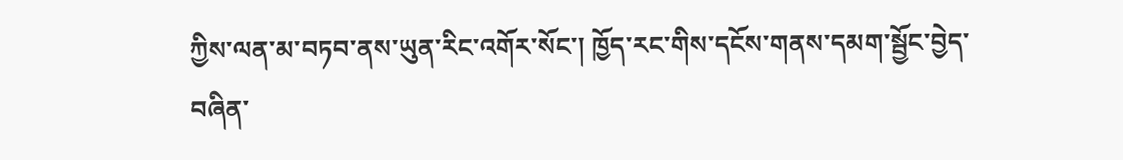ཀྱིས་ལན་མ་བཏབ་ནས་ཡུན་རིང་འགོར་སོང་། ཁྱོད་རང་གིས་དངོས་གནས་དམག་སྦྱོང་བྱེད་བཞིན་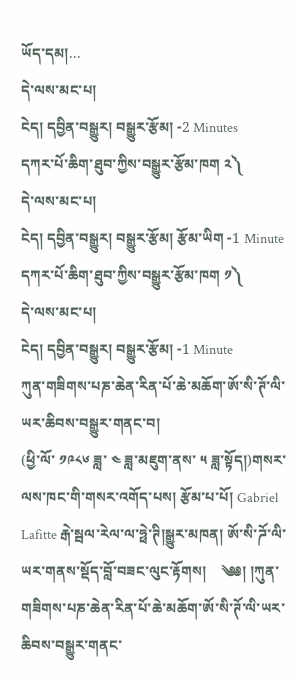ཡོད་དམ།...
དེ་ལས་མང་པ།
ངེད། དབྱིན་བསྒྱུར། བསྒྱུར་རྩོམ། -2 Minutes
དཀར་པོ་ཆིག་ཐུབ་ཀྱིས་བསྒྱུར་རྩོམ་ཁག ༢༽
དེ་ལས་མང་པ།
ངེད། དབྱིན་བསྒྱུར། བསྒྱུར་རྩོམ། རྩོམ་ཡིག -1 Minute
དཀར་པོ་ཆིག་ཐུབ་ཀྱིས་བསྒྱུར་རྩོམ་ཁག ༡༽
དེ་ལས་མང་པ།
ངེད། དབྱིན་བསྒྱུར། བསྒྱུར་རྩོམ། -1 Minute
ཀུན་གཟིགས་པཎ་ཆེན་རིན་པོ་ཆེ་མཆོག་ཨོ་སི་ཊོ་ལི་ཡར་ཆིབས་བསྒྱུར་གནང་བ།
(ཕྱི་ལོ་ ༡༩༨༦ ཟླ་ ༤ ཟླ་མཇུག་ནས་ ༥ ཟླ་སྟོད།)གསར་ལས་ཁང་གི་གསར་འགོད་པས། རྩོམ་པ་པོ། Gabriel Lafitte རྒེ་སྦལ་རེལ་ལ་ཧྥེ་ཊི།སྒྱུར་མཁན། ཨོ་སི་ཌོ་ལི་ཡར་གནས་སྡོད་བློ་བཟང་ལུང་རྟོགས།    ༄༅། །ཀུན་གཟིགས་པཎ་ཆེན་རིན་པོ་ཆེ་མཆོག་ཨོ་སི་ཊོ་ལི་ཡར་ཆིབས་བསྒྱུར་གནང་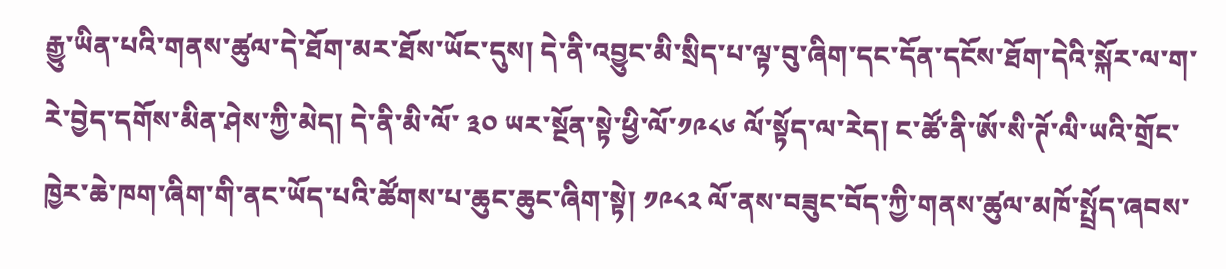རྒྱུ་ཡིན་པའི་གནས་ཚུལ་དེ་ཐོག་མར་ཐོས་ཡོང་དུས། དེ་ནི་འབྱུང་མི་སྲིད་པ་ལྟ་བུ་ཞིག་དང་དོན་དངོས་ཐོག་དེའི་སྐོར་ལ་ག་རེ་བྱེད་དགོས་མིན་ཤེས་ཀྱི་མེད། དེ་ནི་མི་ལོ་ ༣༠ ཡར་སྔོན་སྟེ་ཕྱི་ལོ་༡༩༨༦ ལོ་སྟོད་ལ་རེད། ང་ཚོ་ནི་ཨོ་སི་ཊོ་ལི་ཡའི་གྲོང་ཁྱེར་ཆེ་ཁག་ཞིག་གི་ནང་ཡོད་པའི་ཚོགས་པ་ཆུང་ཆུང་ཞིག་སྟེ། ༡༩༨༢ ལོ་ནས་བཟུང་བོད་ཀྱི་གནས་ཚུལ་མཁོ་སྤྲོད་ཞབས་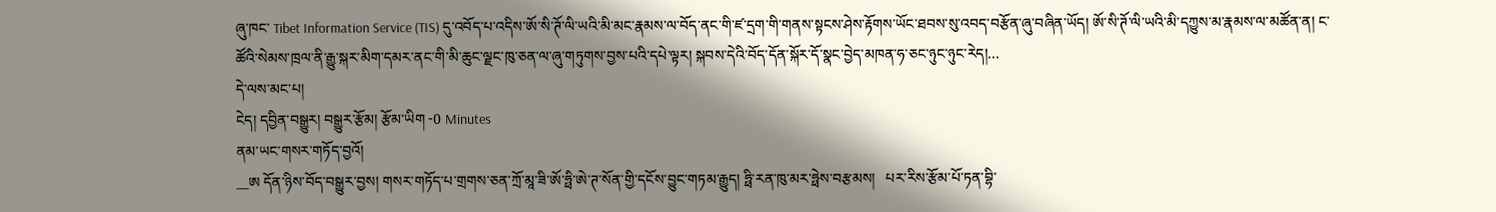ཞུ་ཁང་ Tibet Information Service (TIS) དུ་འབོད་པ་འདིས་ཨོ་སི་ཊོ་ལི་ཡའི་མི་མང་རྣམས་ལ་བོད་ནང་གི་ཛ་དྲག་གི་གནས་སྟངས་ཤེས་རྟོགས་ཡོང་ཐབས་སུ་འབད་བརྩོན་ཞུ་བཞིན་ཡོད། ཨོ་སི་ཊོ་ལི་ཡའི་མི་དཀྱུས་མ་རྣམས་ལ་མཚོན་ན། ང་ཚོའི་སེམས་ཁྲལ་ནི་རྒྱུ་སྐར་མིག་དམར་ནང་གི་མི་ཆུང་ལྗང་ཁུ་ཅན་ལ་ཞུ་གཏུགས་བྱས་པའི་དཔེ་ལྟར། སྐབས་དེའི་བོད་དོན་སྐོར་དོ་སྣང་བྱེད་མཁན་ཧ་ཅང་ཉུང་ཉུང་རེད།...
དེ་ལས་མང་པ།
ངེད། དབྱིན་བསྒྱུར། བསྒྱུར་རྩོམ། རྩོམ་ཡིག -0 Minutes
ནམ་ཡང་གསར་གཏོད་བྱའོ།
__ཨ དོན་ཉིས་བོད་བསྒྱུར་བྱས། གསར་གཏོད་པ་གྲགས་ཅན་ཀྲོ་མཱ་ཟི་ཨོ་ཧྥི་ཨེ་ཊ་སོན་གྱི་དངོས་བྱུང་གཏམ་རྒྱུད། ཧྥི་རན་ཁུ་མར་ཧྥེས་བརྩམས།   པར་རིས་རྩོམ་པོ་ཏན་བྷི་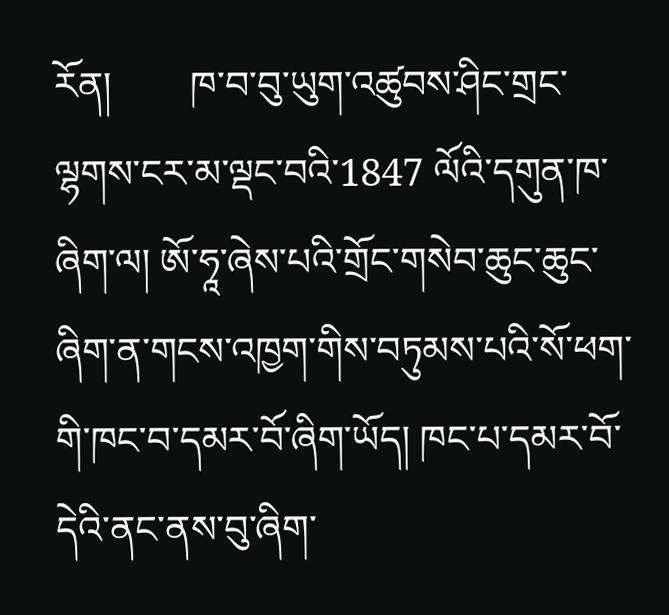རོན།        ཁ་བ་བུ་ཡུག་འཚུབས་ཤིང་གྲང་ལྷགས་ངར་མ་ལྡང་བའི་1847 ལོའི་དགུན་ཁ་ཞིག་ལ། ཨོ་ཧཱ་ཞེས་པའི་གྲོང་གསེབ་ཆུང་ཆུང་ཞིག་ན་གངས་འཁྱག་གིས་བཏུམས་པའི་སོ་ཕག་གི་ཁང་བ་དམར་བོ་ཞིག་ཡོད། ཁང་པ་དམར་བོ་དེའི་ནང་ནས་བུ་ཞིག་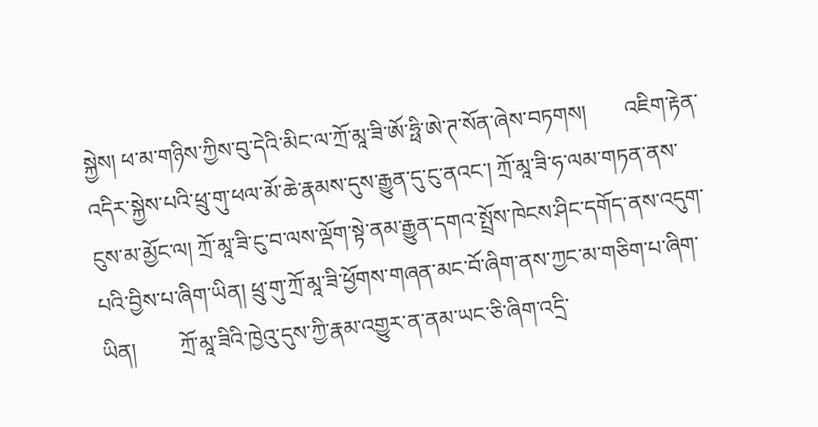སྐྱེས། ཕ་མ་གཉིས་ཀྱིས་བུ་དེའི་མིང་ལ་ཀྲོ་མཱ་ཟི་ཨོ་ཧྥི་ཨེ་ཊ་སོན་ཞེས་བཏགས།       འཇིག་རྟེན་འདིར་སྐྱེས་པའི་ཕྲུ་གུ་ཕལ་མོ་ཆེ་རྣམས་དུས་རྒྱུན་དུ་ངུ་ནའང་། ཀྲོ་མཱ་ཟི་ཧ་ལམ་གཏན་ནས་ངུས་མ་མྱོང་ལ། ཀྲོ་མཱ་ཟི་ངུ་བ་ལས་ལྡོག་སྟེ་ནམ་རྒྱུན་དགའ་སྤྲོས་ཁེངས་ཤིང་དགོད་ནས་འདུག་པའི་བྱིས་པ་ཞིག་ཡིན། ཕྲུ་གུ་ཀྲོ་མཱ་ཟི་ཕྱོགས་གཞན་མང་བོ་ཞིག་ནས་ཀྱང་མ་གཅིག་པ་ཞིག་ཡིན།        ཀྲོ་མཱ་ཟིའི་ཁྱེའུ་དུས་ཀྱི་རྣམ་འགྱུར་ན་ནམ་ཡང་ཅི་ཞིག་འདྲི་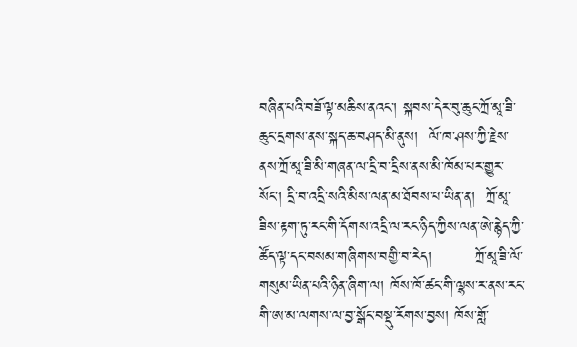བཞིན་པའི་བཟོ་ལྟ་མཆིས་ནའང་། སྐབས་དེར་བུ་ཆུང་ཀྲོ་མཱ་ཟི་ཆུང་དྲགས་ནས་སྐད་ཆ་བཤད་མི་ནུས།  ལོ་ཁ་ཤས་ཀྱི་རྗེས་ནས་ཀྲོ་མཱ་ཟི་མི་གཞན་ལ་དྲི་བ་དྲིས་ནས་མི་ཁོམ་པར་གྱུར་སོང་། དྲི་བ་འདྲི་སའི་མིས་ལན་མ་ཐོབས་པ་ཡིན་ན།  ཀྲོ་མཱ་ཟིས་རྟག་ཏུ་རང་གི་དོགས་འདྲི་ལ་རང་ཉིད་ཀྱིས་ལན་ཨེ་རྙེད་ཀྱི་ཚོད་ལྟ་དང་བསམ་གཞིགས་བགྱི་བ་རེད།        ཀྲོ་མཱ་ཟི་ལོ་གསུམ་ཡིན་པའི་ཉིན་ཞིག་ལ། ཁོས་ཁོ་ཚང་གི་ལྷས་ར་ནས་རང་གི་ཨ་མ་ལགས་ལ་བྱ་སྒོང་བསྡུ་རོགས་བྱས། ཁོས་གློ་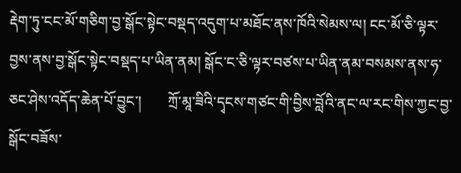རྡེག་ཏུ་ངང་མོ་གཅིག་བྱ་སྒོང་སྟེང་བསྡད་འདུག་པ་མཐོང་ནས་ཁོའི་སེམས་ལ། ངང་མོ་ཅི་ལྟར་བྱས་ནས་བྱ་སྒོང་སྟེང་བསྡད་པ་ཡིན་ནམ། སྒོང་ང་ཅི་ལྟར་བཙས་པ་ཡིན་ནམ་བསམས་ནས་ཧ་ཅང་ཤེས་འདོད་ཆེན་པོ་བྱུང་།       ཀྲོ་མཱ་ཟིའི་དྭངས་གཙང་གི་བྱིས་བློའི་ནང་ལ་རང་གིས་ཀྱང་བྱ་སྒོང་བཟོས་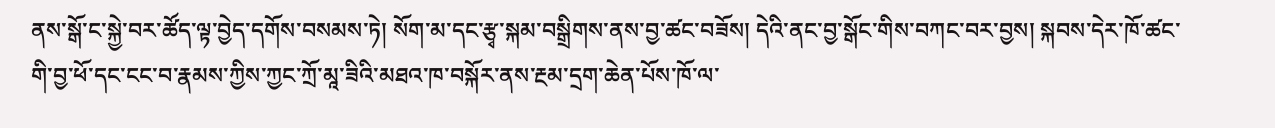ནས་སྒོ་ང་སྐྱེ་བར་ཚོད་ལྟ་བྱེད་དགོས་བསམས་ཏེ། སོག་མ་དང་རྩྭ་སྐམ་བསྒྲིགས་ནས་བྱ་ཚང་བཟོས། དེའི་ནང་བྱ་སྒོང་གིས་བཀང་བར་བྱས། སྐབས་དེར་ཁོ་ཚང་གི་བྱ་ཕོ་དང་ངང་བ་རྣམས་ཀྱིས་ཀྱང་ཀྲོ་མཱ་ཟིའི་མཐའ་ཁ་བསྐོར་ནས་རྔམ་དྲག་ཆེན་པོས་ཁོ་ལ་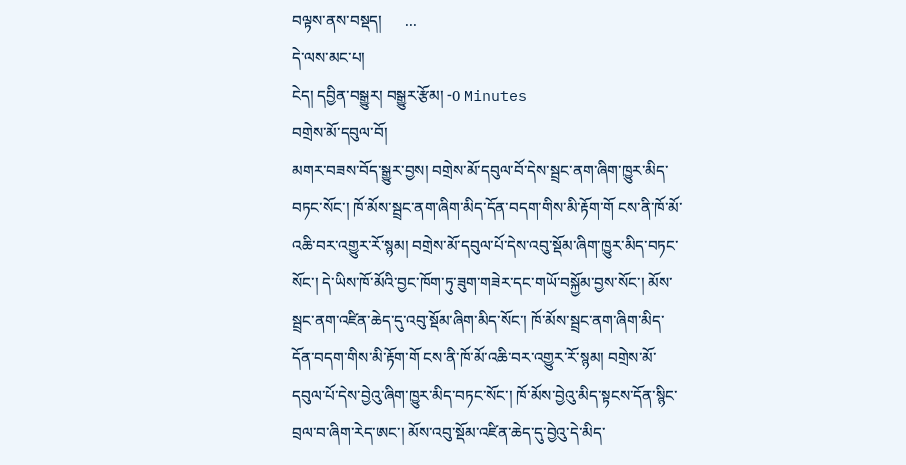བལྟས་ནས་བསྡད།      ...
དེ་ལས་མང་པ།
ངེད། དབྱིན་བསྒྱུར། བསྒྱུར་རྩོམ། -0 Minutes
བགྲེས་མོ་དབུལ་བོ།
མགར་བཟས་བོད་སྒྱུར་བྱས། བགྲེས་མོ་དབུལ་བོ་དེས་སྦྲང་ནག་ཞིག་ཁྱུར་མིད་བཏང་སོང་། ཁོ་མོས་སྦྲང་ནག་ཞིག་མིད་དོན་བདག་གིས་མི་རྟོག་གོ ངས་ནི་ཁོ་མོ་འཆི་བར་འགྱུར་རོ་སྙམ། བགྲེས་མོ་དབུལ་པོ་དེས་འབུ་སྡོམ་ཞིག་ཁྱུར་མིད་བཏང་སོང་། དེ་ཡིས་ཁོ་མོའི་བྱང་ཁོག་ཏུ་ཟུག་གཟེར་དང་གཡོ་བསྐྱོམ་བྱས་སོང་། མོས་སྦྲང་ནག་འཛིན་ཆེད་དུ་འབུ་སྡོམ་ཞིག་མིད་སོང་། ཁོ་མོས་སྦྲང་ནག་ཞིག་མིད་དོན་བདག་གིས་མི་རྟོག་གོ ངས་ནི་ཁོ་མོ་འཆི་བར་འགྱུར་རོ་སྙམ། བགྲེས་མོ་དབུལ་པོ་དེས་བྱེའུ་ཞིག་ཁྱུར་མིད་བཏང་སོང་། ཁོ་མོས་བྱེའུ་མིད་སྟངས་དོན་སྙིང་བྲལ་བ་ཞིག་རེད་ཨང་། མོས་འབུ་སྡོམ་འཛིན་ཆེད་དུ་བྱེའུ་དེ་མིད་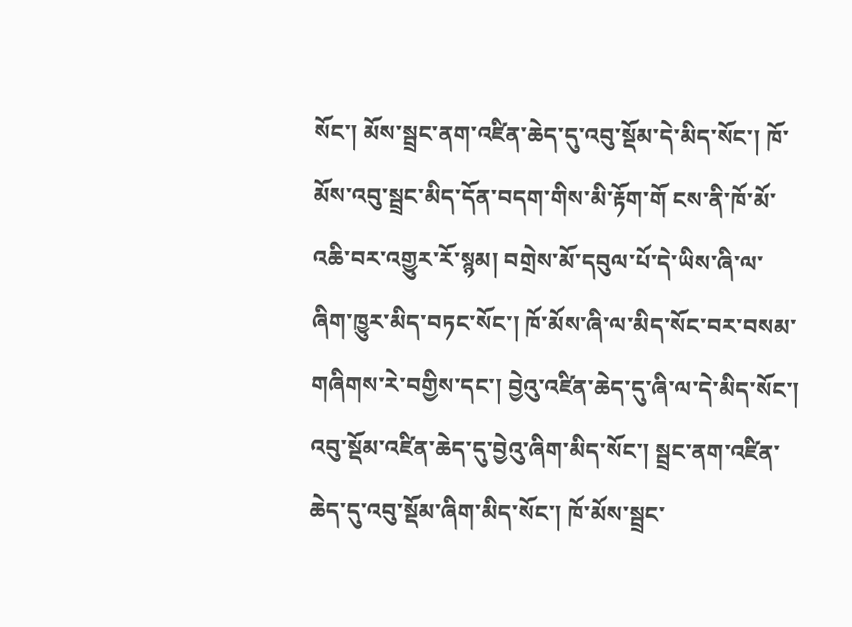སོང་། མོས་སྦྲང་ནག་འཛིན་ཆེད་དུ་འབུ་སྡོམ་དེ་མིད་སོང་། ཁོ་མོས་འབུ་སྦྲང་མིད་དོན་བདག་གིས་མི་རྟོག་གོ ངས་ནི་ཁོ་མོ་འཆི་བར་འགྱུར་རོ་སྙམ། བགྲེས་མོ་དབུལ་པོ་དེ་ཡིས་ཞི་ལ་ཞིག་ཁྱུར་མིད་བཏང་སོང་། ཁོ་མོས་ཞི་ལ་མིད་སོང་བར་བསམ་གཞིགས་རེ་བགྱིས་དང་། བྱེའུ་འཛིན་ཆེད་དུ་ཞི་ལ་དེ་མིད་སོང་། འབུ་སྡོམ་འཛིན་ཆེད་དུ་བྱེའུ་ཞིག་མིད་སོང་། སྦྲང་ནག་འཛིན་ཆེད་དུ་འབུ་སྡོམ་ཞིག་མིད་སོང་། ཁོ་མོས་སྦྲང་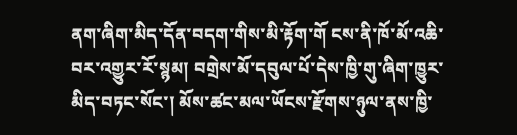ནག་ཞིག་མིད་དོན་བདག་གིས་མི་རྟོག་གོ ངས་ནི་ཁོ་མོ་འཆི་བར་འགྱུར་རོ་སྙམ། བགྲེས་མོ་དབུལ་པོ་དེས་ཁྱི་གུ་ཞིག་ཁྱུར་མིད་བཏང་སོང་། མོས་ཚང་མལ་ཡོངས་རྫོགས་ཉུལ་ནས་ཁྱི་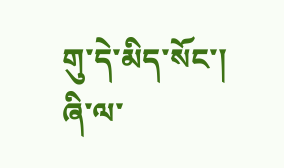གུ་དེ་མིད་སོང་། ཞི་ལ་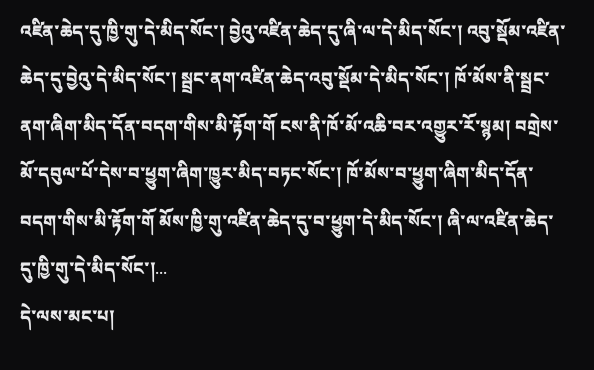འཛིན་ཆེད་དུ་ཁྱི་གུ་དེ་མིད་སོང་། བྱེའུ་འཛིན་ཆེད་དུ་ཞི་ལ་དེ་མིད་སོང་། འབུ་སྡོམ་འཛིན་ཆེད་དུ་བྱེའུ་དེ་མིད་སོང་། སྦྲང་ནག་འཛིན་ཆེད་འབུ་སྡོམ་དེ་མིད་སོང་། ཁོ་མོས་ནི་སྦྲང་ནག་ཞིག་མིད་དོན་བདག་གིས་མི་རྟོག་གོ ངས་ནི་ཁོ་མོ་འཆི་བར་འགྱུར་རོ་སྙམ། བགྲེས་མོ་དབུལ་པོ་དེས་བ་ཕྱུག་ཞིག་ཁྱུར་མིད་བཏང་སོང་། ཁོ་མོས་བ་ཕྱུག་ཞིག་མིད་དོན་བདག་གིས་མི་རྟོག་གོ མོས་ཁྱི་གུ་འཛིན་ཆེད་དུ་བ་ཕྱུག་དེ་མིད་སོང་། ཞི་ལ་འཛིན་ཆེད་དུ་ཁྱི་གུ་དེ་མིད་སོང་།...
དེ་ལས་མང་པ།